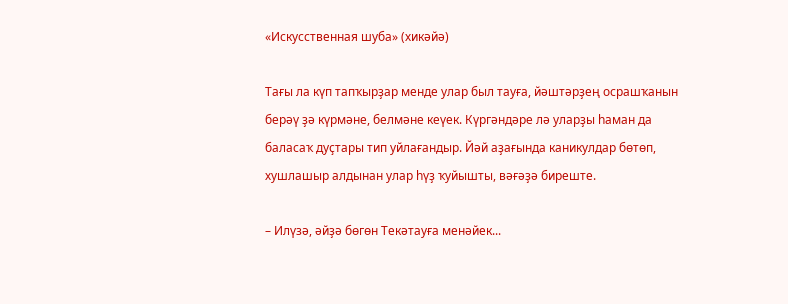«Искусственная шуба» (хикәйә)

Тағы ла күп тапҡырҙар менде улар был тауға, йәштәрҙең осрашҡанын берәү ҙә күрмәне, белмәне кеүек. Күргәндәре лә уларҙы һаман да баласаҡ дуҫтары тип уйлағандыр. Йәй аҙағында каникулдар бөтөп, хушлашыр алдынан улар һүҙ ҡуйышты, вәғәҙә биреште.

– Илүзә, әйҙә бөгөн Текәтауға менәйек...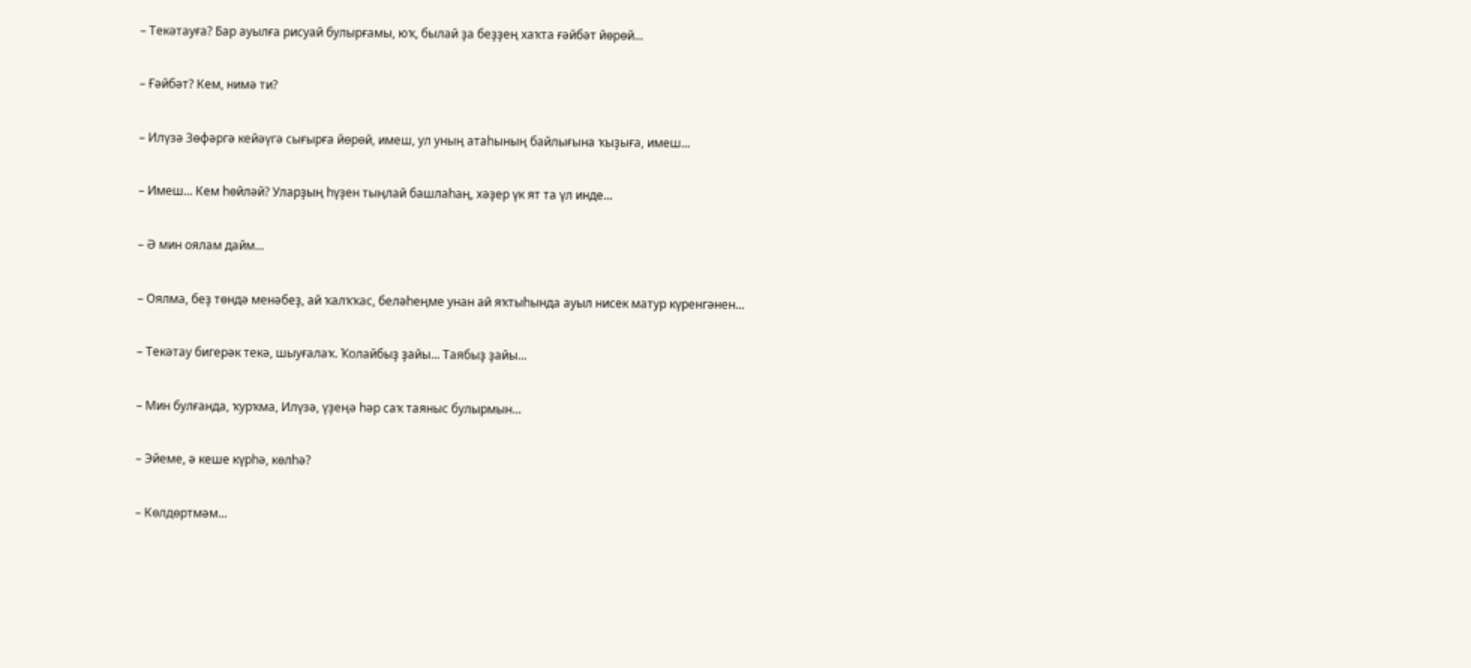– Текәтауға? Бар ауылға рисуай булырғамы, юҡ, былай ҙа беҙҙең хаҡта ғәйбәт йөрөй...

– Ғәйбәт? Кем, нимә ти?

– Илүзә Зөфәргә кейәүгә сығырға йөрөй, имеш, ул уның атаһының байлығына ҡыҙыға, имеш...

– Имеш... Кем һөйләй? Уларҙың һүҙен тыңлай башлаһаң, хәҙер үк ят та үл инде...

– Ә мин оялам дайм...

– Оялма, беҙ төндә менәбеҙ, ай ҡалҡҡас, беләһеңме унан ай яҡтыһында ауыл нисек матур күренгәнен...

– Текәтау бигерәк текә, шыуғалаҡ. Ҡолайбыҙ ҙайы... Таябыҙ ҙайы...

– Мин булғанда, ҡурҡма, Илүзә, үҙеңә һәр саҡ таяныс булырмын...

– Эйеме, ә кеше күрһә, көлһә?

– Көлдөртмәм...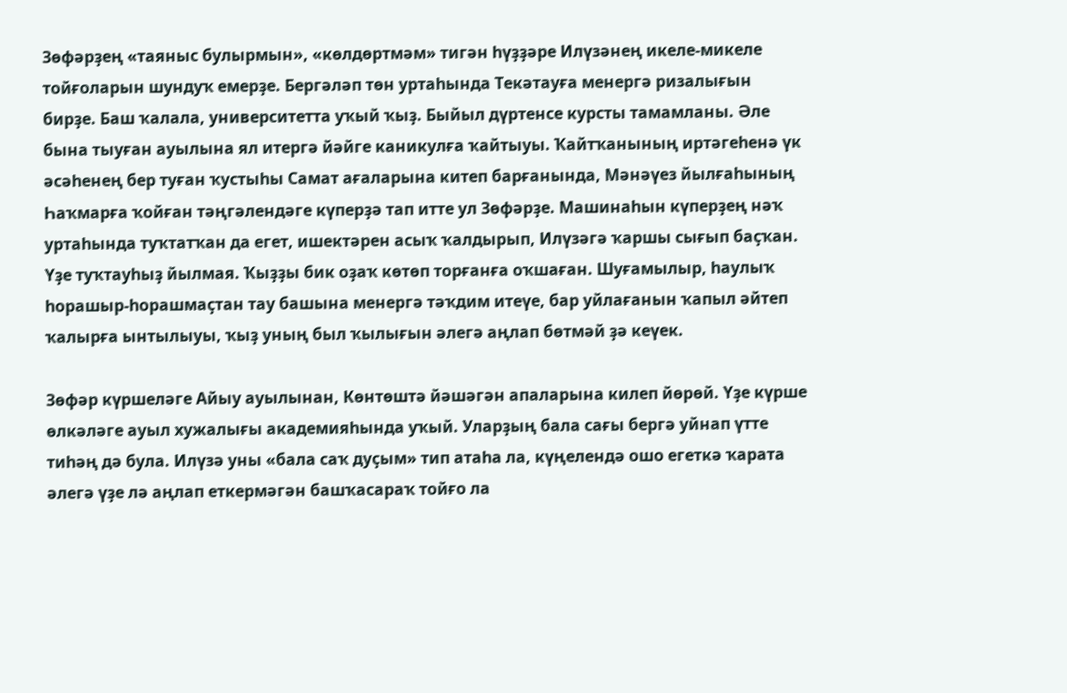Зөфәрҙең «таяныс булырмын», «көлдөртмәм» тигән һүҙҙәре Илүзәнең икеле-микеле тойғоларын шундуҡ емерҙе. Бергәләп төн уртаһында Текәтауға менергә ризалығын бирҙе. Баш ҡалала, университетта уҡый ҡыҙ. Быйыл дүртенсе курсты тамамланы. Әле бына тыуған ауылына ял итергә йәйге каникулға ҡайтыуы. Ҡайтҡанының иртәгеһенә үк әсәһенең бер туған ҡустыһы Самат ағаларына китеп барғанында, Мәнәүез йылғаһының Һаҡмарға ҡойған тәңгәлендәге күперҙә тап итте ул Зөфәрҙе. Машинаһын күперҙең нәҡ уртаһында туҡтатҡан да егет, ишектәрен асыҡ ҡалдырып, Илүзәгә ҡаршы сығып баҫҡан. Үҙе туҡтауһыҙ йылмая. Ҡыҙҙы бик оҙаҡ көтөп торғанға оҡшаған. Шуғамылыр, һаулыҡ һорашыр-һорашмаҫтан тау башына менергә тәҡдим итеүе, бар уйлағанын ҡапыл әйтеп ҡалырға ынтылыуы, ҡыҙ уның был ҡылығын әлегә аңлап бөтмәй ҙә кеүек.

Зөфәр күршеләге Айыу ауылынан, Көнтөштә йәшәгән апаларына килеп йөрөй. Үҙе күрше өлкәләге ауыл хужалығы академияһында уҡый. Уларҙың бала сағы бергә уйнап үтте тиһәң дә була. Илүзә уны «бала саҡ дуҫым» тип атаһа ла, күңелендә ошо егеткә ҡарата әлегә үҙе лә аңлап еткермәгән башҡасараҡ тойғо ла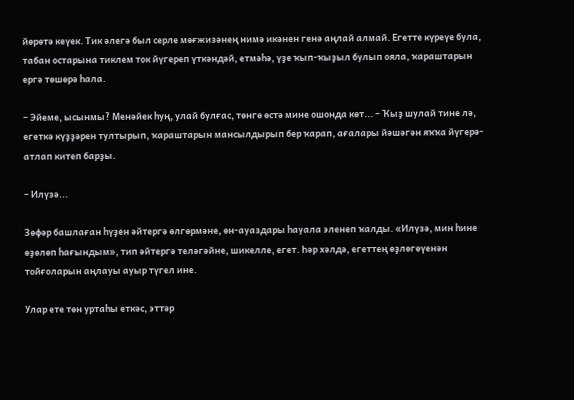йөрөтә кеүек. Тик әлегә был серле мөғжизәнең нимә икәнен генә аңлай алмай. Егетте күреүе була, табан остарына тиклем ток йүгереп үткәндәй, етмәһә, үҙе ҡып-ҡыҙыл булып ояла, ҡараштарын ергә төшөрә һала.

– Эйеме, ысынмы? Менәйек һуң, улай булғас, төнгө өстә мине ошонда көт... – Ҡыҙ шулай тине лә, егеткә күҙҙәрен тултырып, ҡараштарын мансылдырып бер ҡарап, ағалары йәшәгән яҡҡа йүгерә-атлап китеп барҙы.

– Илүзә...

Зөфәр башлаған һүҙен әйтергә өлгөрмәне, өн-ауаздары һауала эленеп ҡалды. «Илүзә, мин һине өҙөлөп һағындым», тип әйтергә теләгәйне, шикелле, егет. Һәр хәлдә, егеттең өҙлөгөүенән тойғоларын аңлауы ауыр түгел ине.

Улар ете төн уртаһы еткәс, эттәр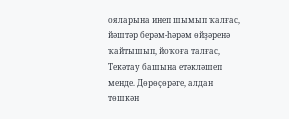ояларына инеп шымып ҡалғас, йәштәр берәм-һәрәм өйҙәренә ҡайтышып, йоҡоға талғас, Текәтау башына етәкләшеп менде. Дөрөҫөрәге, алдан төшкән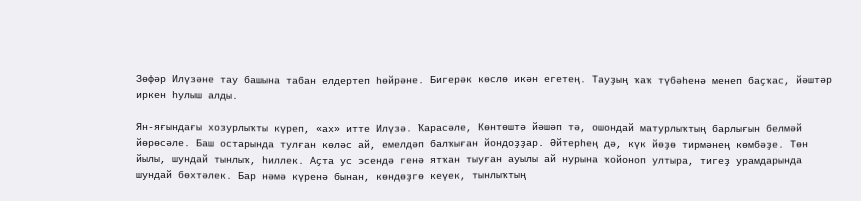Зөфәр Илүзәне тау башына табан елдертеп һөйрәне. Бигерәк көслө икән егетең. Тауҙың ҡаҡ түбәһенә менеп баҫҡас, йәштәр иркен һулыш алды.

Ян-яғындағы хозурлыҡты күреп, «ах» итте Илүзә. Ҡарасәле, Көнтөштә йәшәп тә, ошондай матурлыҡтың барлығын белмәй йөрөсәле. Баш остарында тулған көләс ай, емелдәп балҡыған йондоҙҙар. Әйтерһең дә, күк йөҙө тирмәнең көмбәҙе. Төн йылы, шундай тынлыҡ, һиллек. Аҫта ус эсендә генә ятҡан тыуған ауылы ай нурына ҡойоноп ултыра, тигеҙ урамдарында шундай бөхтәлек. Бар нәмә күренә бынан, көндөҙгө кеүек, тынлыҡтың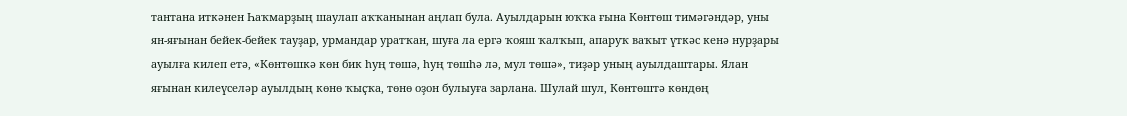тантана иткәнен Һаҡмарҙың шаулап аҡҡанынан аңлап була. Ауылдарын юҡҡа ғына Көнтөш тимәгәндәр, уны ян-яғынан бейек-бейек тауҙар, урмандар уратҡан, шуға ла ергә ҡояш ҡалҡып, апаруҡ ваҡыт үткәс кенә нурҙары ауылға килеп етә, «Көнтөшкә көн бик һуң төшә, һуң төшһә лә, мул төшә», тиҙәр уның ауылдаштары. Ялан яғынан килеүселәр ауылдың көнө ҡыҫҡа, төнө оҙон булыуға зарлана. Шулай шул, Көнтөштә көндөң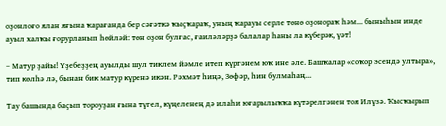оҙонлоғо ялан яғына ҡарағанда бер сәғәткә ҡыҫҡараҡ, уның ҡарауы серле төнө оҙонораҡ һәм... быныһын инде ауыл халҡы ғорурланып һөйләй: төн оҙон булғас, ғаиләләрҙә балалар һаны ла күберәк, үәт!

– Матур ҙайы! Үҙебеҙҙең ауылды шул тиклем йәмле итеп күргәнем юҡ ине әле. Башҡалар «соҡор эсендә ултыра», тип көлһә лә, бынан бик матур күренә икән. Рәхмәт һиңә, Зөфәр, һин булмаһаң...

Тау башында баҫып тороуҙан ғына түгел, күңеленең дә илаһи юғарылыҡҡа күтәрелгәнен тоя Илүзә. Ҡысҡырып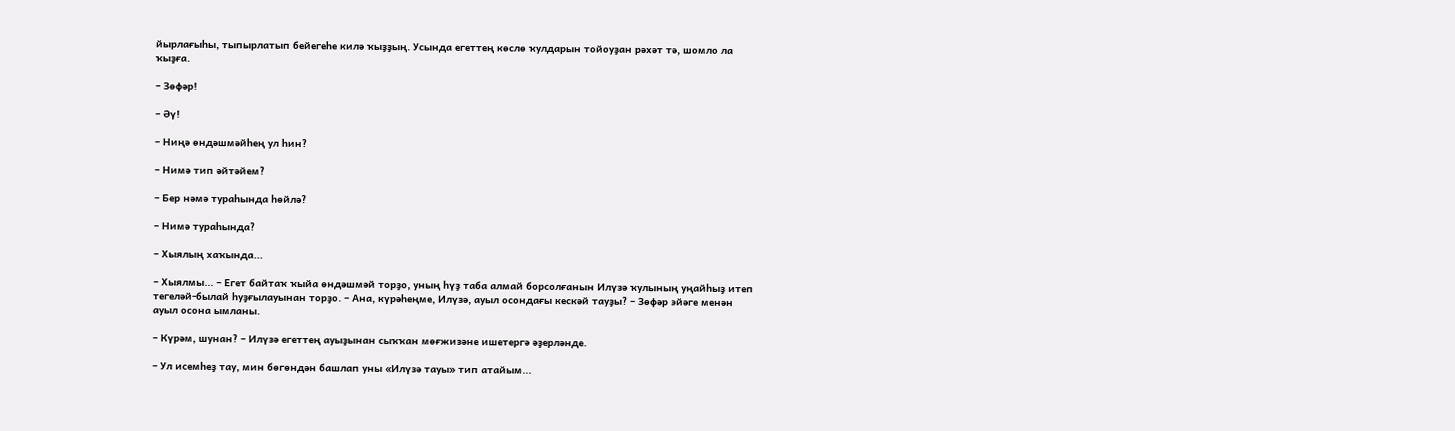йырлағыһы, тыпырлатып бейегеһе килә ҡыҙҙың. Усында егеттең көслө ҡулдарын тойоуҙан рәхәт тә, шомло ла ҡыҙға.

– Зөфәр!

– Әү!

– Ниңә өндәшмәйһең ул һин?

– Нимә тип әйтәйем?

– Бер нәмә тураһында һөйлә?

– Нимә тураһында?

– Хыялың хаҡында...

– Хыялмы... – Егет байтаҡ ҡыйа өндәшмәй торҙо, уның һүҙ таба алмай борсолғанын Илүзә ҡулының уңайһыҙ итеп тегеләй-былай һуҙғылауынан торҙо. – Ана, күрәһеңме, Илүзә, ауыл осондағы кескәй тауҙы? – Зөфәр эйәге менән ауыл осона ымланы.

– Күрәм, шунан? – Илүзә егеттең ауыҙынан сыҡҡан мөғжизәне ишетергә әҙерләнде.

– Ул исемһеҙ тау, мин бөгөндән башлап уны «Илүзә тауы» тип атайым...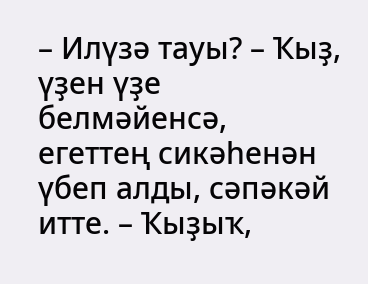– Илүзә тауы? – Ҡыҙ, үҙен үҙе белмәйенсә, егеттең сикәһенән үбеп алды, сәпәкәй итте. – Ҡыҙыҡ,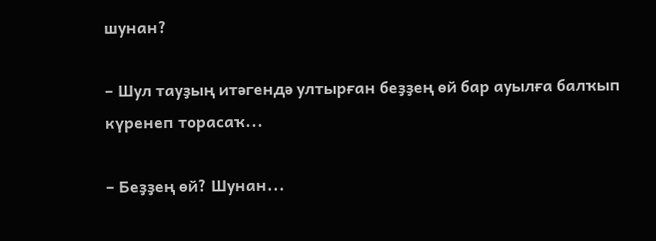шунан?

– Шул тауҙың итәгендә ултырған беҙҙең өй бар ауылға балҡып күренеп торасаҡ...

– Беҙҙең өй? Шунан...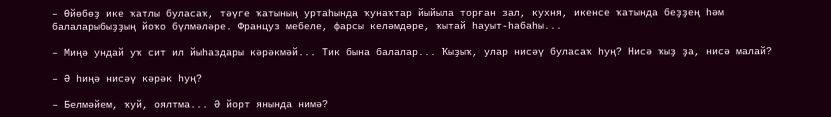– Өйөбөҙ ике ҡатлы буласаҡ, тәүге ҡатының уртаһында ҡунаҡтар йыйыла торған зал, кухня, икенсе ҡатында беҙҙең һәм балаларыбыҙҙың йоҡо бүлмәләре. Француз мебеле, фарсы келәмдәре, ҡытай һауыт-һабаһы...

– Миңә ундай уҡ сит ил йыһаздары кәрәкмәй... Тик бына балалар... Ҡыҙыҡ, улар нисәү буласаҡ һуң? Нисә ҡыҙ ҙа, нисә малай?

– Ә һиңә нисәү кәрәк һуң?

– Белмәйем, ҡуй, оялтма... Ә йорт янында нимә?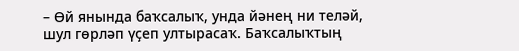– Өй янында баҡсалыҡ, унда йәнең ни теләй, шул гөрләп үҫеп ултырасаҡ. Баҡсалыҡтың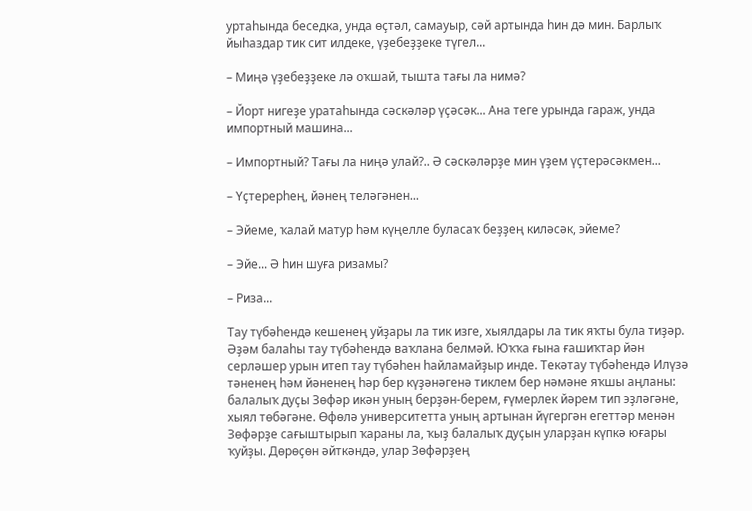уртаһында беседка, унда өҫтәл, самауыр, сәй артында һин дә мин. Барлыҡ йыһаздар тик сит илдеке, үҙебеҙҙеке түгел...

– Миңә үҙебеҙҙеке лә оҡшай, тышта тағы ла нимә?

– Йорт нигеҙе уратаһында сәскәләр үҫәсәк... Ана теге урында гараж, унда импортный машина...

– Импортный? Тағы ла ниңә улай?.. Ә сәскәләрҙе мин үҙем үҫтерәсәкмен...

– Үҫтерерһең, йәнең теләгәнен...

– Эйеме, ҡалай матур һәм күңелле буласаҡ беҙҙең киләсәк, эйеме?

– Эйе... Ә һин шуға ризамы?

– Риза...

Тау түбәһендә кешенең уйҙары ла тик изге, хыялдары ла тик яҡты була тиҙәр. Әҙәм балаһы тау түбәһендә ваҡлана белмәй. Юҡҡа ғына ғашиҡтар йән серләшер урын итеп тау түбәһен һайламайҙыр инде. Текәтау түбәһендә Илүзә тәненең һәм йәненең һәр бер күҙәнәгенә тиклем бер нәмәне яҡшы аңланы: балалыҡ дуҫы Зөфәр икән уның берҙән-берем, ғүмерлек йәрем тип эҙләгәне, хыял төбәгәне. Өфөлә университетта уның артынан йүгергән егеттәр менән Зөфәрҙе сағыштырып ҡараны ла, ҡыҙ балалыҡ дуҫын уларҙан күпкә юғары ҡуйҙы. Дөрөҫөн әйткәндә, улар Зөфәрҙең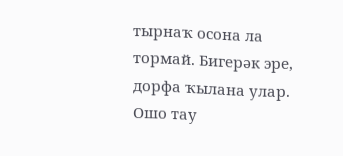тырнаҡ осона ла тормай. Бигерәк эре, дорфа ҡылана улар. Ошо тау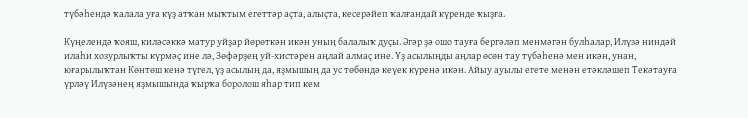түбәһендә ҡалала уға күҙ атҡан мыҡтым егеттәр аҫта, алыҫта, кесерәйеп ҡалғандай күренде ҡыҙға.

Күңелендә ҡояш, киләсәккә матур уйҙар йөрөткән икән уның балалыҡ дуҫы. Әгәр ҙә ошо тауға бергәләп менмәгән булһалар, Илүзә ниндәй илаһи хозурлыҡты күрмәҫ ине лә, Зөфәрҙең уй-хистәрен аңлай алмаҫ ине. Үҙ асылыңды аңлар өсөн тау түбәһенә мен икән, унан, юғарылыҡтан Көнтөш кенә түгел, үҙ асылың да, яҙмышың да ус төбөндә кеүек күренә икән. Айыу ауылы егете менән етәкләшеп Текәтауға үрләү Илүзәнең яҙмышында ҡырҡа боролош яһар тип кем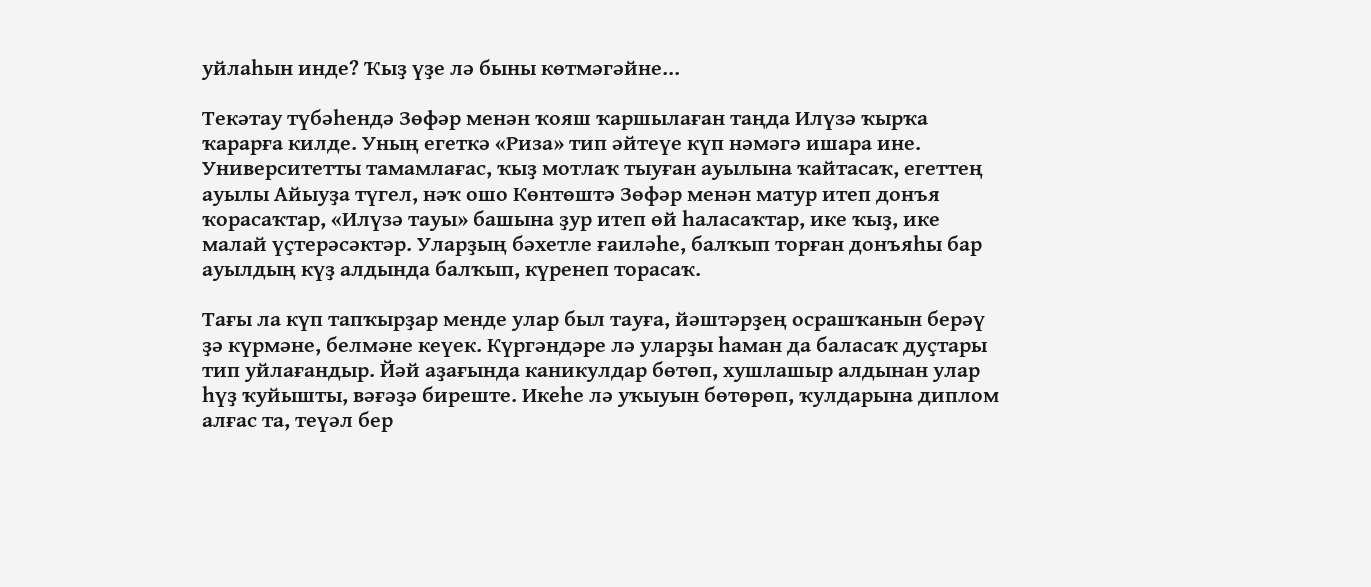уйлаһын инде? Ҡыҙ үҙе лә быны көтмәгәйне...

Текәтау түбәһендә Зөфәр менән ҡояш ҡаршылаған таңда Илүзә ҡырҡа ҡарарға килде. Уның егеткә «Риза» тип әйтеүе күп нәмәгә ишара ине. Университетты тамамлағас, ҡыҙ мотлаҡ тыуған ауылына ҡайтасаҡ, егеттең ауылы Айыуҙа түгел, нәҡ ошо Көнтөштә Зөфәр менән матур итеп донъя ҡорасаҡтар, «Илүзә тауы» башына ҙур итеп өй һаласаҡтар, ике ҡыҙ, ике малай үҫтерәсәктәр. Уларҙың бәхетле ғаиләһе, балҡып торған донъяһы бар ауылдың күҙ алдында балҡып, күренеп торасаҡ.

Тағы ла күп тапҡырҙар менде улар был тауға, йәштәрҙең осрашҡанын берәү ҙә күрмәне, белмәне кеүек. Күргәндәре лә уларҙы һаман да баласаҡ дуҫтары тип уйлағандыр. Йәй аҙағында каникулдар бөтөп, хушлашыр алдынан улар һүҙ ҡуйышты, вәғәҙә биреште. Икеһе лә уҡыуын бөтөрөп, ҡулдарына диплом алғас та, теүәл бер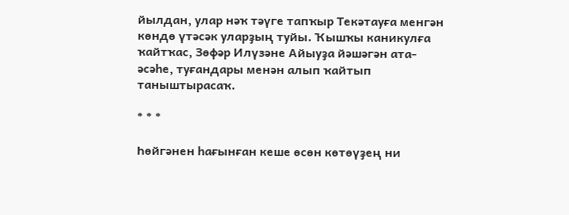йылдан, улар нәҡ тәүге тапҡыр Текәтауға менгән көндө үтәсәк уларҙың туйы. Ҡышҡы каникулға ҡайтҡас, Зөфәр Илүзәне Айыуҙа йәшәгән ата-әсәһе, туғандары менән алып ҡайтып таныштырасаҡ.

* * *

Һөйгәнен һағынған кеше өсөн көтөүҙең ни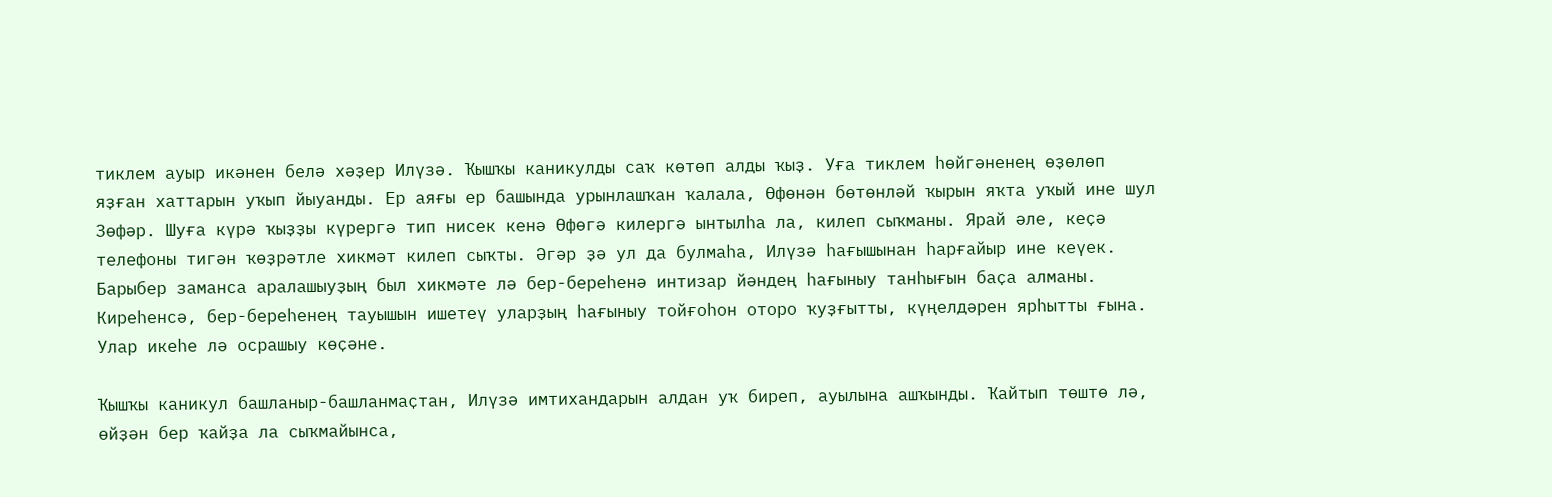тиклем ауыр икәнен белә хәҙер Илүзә. Ҡышҡы каникулды саҡ көтөп алды ҡыҙ. Уға тиклем һөйгәненең өҙөлөп яҙған хаттарын уҡып йыуанды. Ер аяғы ер башында урынлашҡан ҡалала, Өфөнән бөтөнләй ҡырын яҡта уҡый ине шул Зөфәр. Шуға күрә ҡыҙҙы күрергә тип нисек кенә Өфөгә килергә ынтылһа ла, килеп сыҡманы. Ярай әле, кеҫә телефоны тигән ҡөҙрәтле хикмәт килеп сыҡты. Әгәр ҙә ул да булмаһа, Илүзә һағышынан һарғайыр ине кеүек. Барыбер заманса аралашыуҙың был хикмәте лә бер-береһенә интизар йәндең һағыныу танһығын баҫа алманы. Киреһенсә, бер-береһенең тауышын ишетеү уларҙың һағыныу тойғоһон оторо ҡуҙғытты, күңелдәрен ярһытты ғына. Улар икеһе лә осрашыу көҫәне.

Ҡышҡы каникул башланыр-башланмаҫтан, Илүзә имтихандарын алдан уҡ биреп, ауылына ашҡынды. Ҡайтып төштө лә, өйҙән бер ҡайҙа ла сыҡмайынса,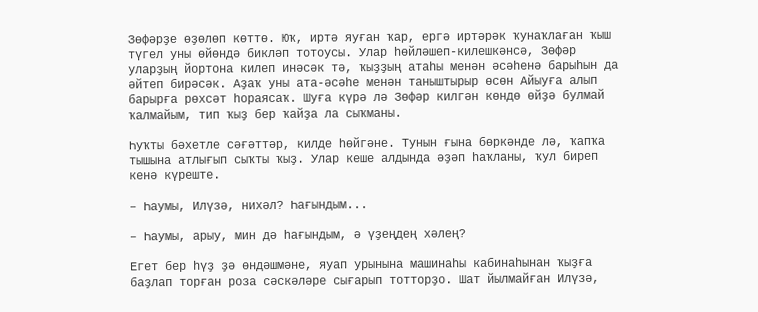Зөфәрҙе өҙөлөп көттө. Юҡ, иртә яуған ҡар, ергә иртәрәк ҡунаҡлаған ҡыш түгел уны өйөндә бикләп тотоусы. Улар һөйләшеп-килешкәнсә, Зөфәр уларҙың йортона килеп инәсәк тә, ҡыҙҙың атаһы менән әсәһенә барыһын да әйтеп бирәсәк. Аҙаҡ уны ата-әсәһе менән таныштырыр өсөн Айыуға алып барырға рөхсәт һораясаҡ. Шуға күрә лә Зөфәр килгән көндө өйҙә булмай ҡалмайым, тип ҡыҙ бер ҡайҙа ла сыҡманы.

Һуҡты бәхетле сәғәттәр, килде һөйгәне. Тунын ғына бөркәнде лә, ҡапҡа тышына атлығып сыҡты ҡыҙ. Улар кеше алдында әҙәп һаҡланы, ҡул биреп кенә күреште.

– Һаумы, Илүзә, нихәл? Һағындым...

– Һаумы, арыу, мин дә һағындым, ә үҙеңдең хәлең?

Егет бер һүҙ ҙә өндәшмәне, яуап урынына машинаһы кабинаһынан ҡыҙға баҙлап торған роза сәскәләре сығарып тотторҙо. Шат йылмайған Илүзә,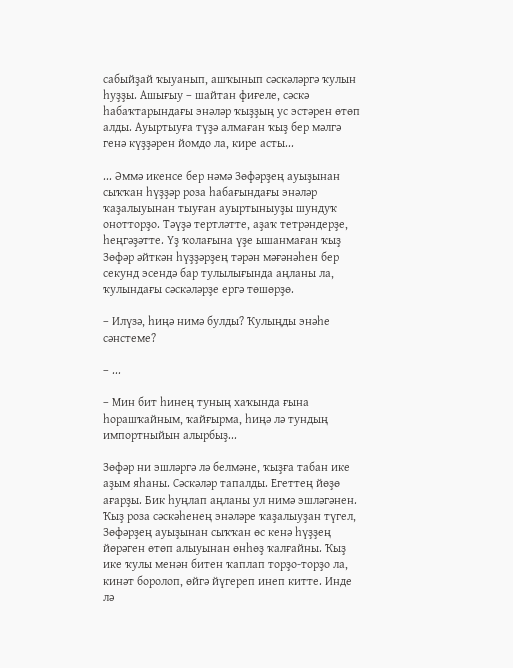сабыйҙай ҡыуанып, ашҡынып сәскәләргә ҡулын һуҙҙы. Ашығыу – шайтан фиғеле, сәскә һабаҡтарындағы энәләр ҡыҙҙың ус эстәрен өтөп алды. Ауыртыуға түҙә алмаған ҡыҙ бер мәлгә генә күҙҙәрен йомдо ла, кире асты...

... Әммә икенсе бер нәмә Зөфәрҙең ауыҙынан сыҡҡан һүҙҙәр роза һабағындағы энәләр ҡаҙалыуынан тыуған ауыртыныуҙы шундуҡ онотторҙо. Тәүҙә тертләтте, аҙаҡ тетрәндерҙе, һеңгәҙәтте. Үҙ ҡолағына үҙе ышанмаған ҡыҙ Зөфәр әйткән һүҙҙәрҙең тәрән мәғәнәһен бер секунд эсендә бар тулылығында аңланы ла, ҡулындағы сәскәләрҙе ергә төшөрҙө.

– Илүзә, һиңә нимә булды? Ҡулыңды энәһе сәнстеме?

– ...

– Мин бит һинең туның хаҡында ғына һорашҡайным, ҡайғырма, һиңә лә тундың импортныйын алырбыҙ...

Зөфәр ни эшләргә лә белмәне, ҡыҙға табан ике аҙым яһаны. Сәскәләр тапалды. Егеттең йөҙө ағарҙы. Бик һуңлап аңланы ул нимә эшләгәнен. Ҡыҙ роза сәскәһенең энәләре ҡаҙалыуҙан түгел, Зөфәрҙең ауыҙынан сыҡҡан өс кенә һүҙҙең йөрәген өтөп алыуынан өнһөҙ ҡалғайны. Ҡыҙ ике ҡулы менән битен ҡаплап торҙо-торҙо ла, кинәт боролоп, өйгә йүгереп инеп китте. Инде лә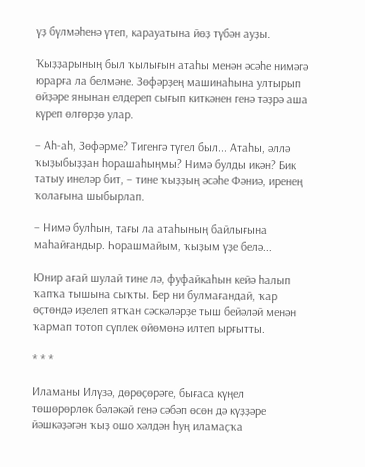үҙ бүлмәһенә үтеп, карауатына йөҙ түбән ауҙы.

Ҡыҙҙарының был ҡылығын атаһы менән әсәһе нимәгә юрарға ла белмәне. Зөфәрҙең машинаһына ултырып өйҙәре янынан елдереп сығып киткәнен генә тәҙрә аша күреп өлгөрҙө улар.

– Аһ-аһ, Зөфәрме? Тигенгә түгел был... Атаһы, әллә ҡыҙыбыҙҙан һорашаһыңмы? Нимә булды икән? Бик татыу инеләр бит, – тине ҡыҙҙың әсәһе Фәниә, иренең ҡолағына шыбырлап.

– Нимә булһын, тағы ла атаһының байлығына маһайғандыр. Һорашмайым, ҡыҙым үҙе белә...

Юнир ағай шулай тине лә, фуфайкаһын кейә һалып ҡапҡа тышына сыҡты. Бер ни булмағандай, ҡар өҫтөндә иҙелеп ятҡан сәскәләрҙе тыш бейәләй менән ҡармап тотоп сүплек өйөмөнә илтеп ырғытты.

* * *

Иламаны Илүзә, дөрөҫөрәге, бығаса күңел төшөрөрлөк бәләкәй генә сәбәп өсөн дә күҙҙәре йәшкәҙәгән ҡыҙ ошо хәлдән һуң иламаҫҡа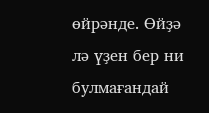өйрәнде. Өйҙә лә үҙен бер ни булмағандай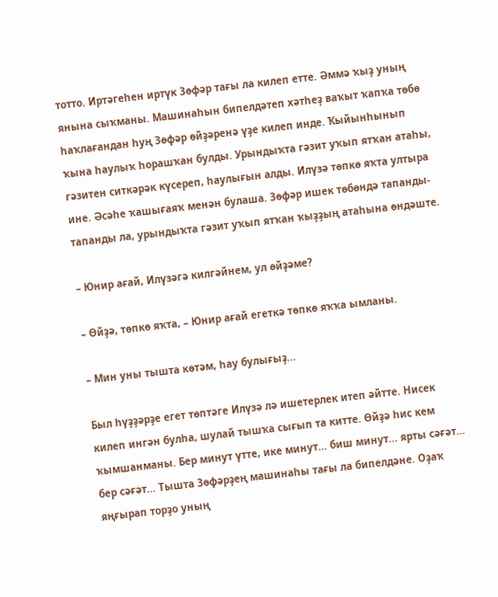тотто. Иртәгеһен иртүк Зөфәр тағы ла килеп етте. Әммә ҡыҙ уның янына сыҡманы. Машинаһын бипелдәтеп хәтһеҙ ваҡыт ҡапҡа төбө һаҡлағандан һуң Зөфәр өйҙәренә үҙе килеп инде. Ҡыйынһынып ҡына һаулыҡ һорашҡан булды. Урындыҡта гәзит уҡып ятҡан атаһы, гәзитен ситкәрәк күсереп, һаулығын алды. Илүзә төпкө яҡта ултыра ине. Әсәһе ҡашығаяҡ менән булаша. Зөфәр ишек төбөндә тапанды-тапанды ла, урындыҡта гәзит уҡып ятҡан ҡыҙҙың атаһына өндәште.

– Юнир ағай, Илүзәгә килгәйнем, ул өйҙәме?

– Өйҙә, төпкө яҡта, – Юнир ағай егеткә төпкө яҡҡа ымланы.

– Мин уны тышта көтәм, һау булығыҙ...

Был һүҙҙәрҙе егет төптәге Илүзә лә ишетерлек итеп әйтте. Нисек килеп ингән булһа, шулай тышҡа сығып та китте. Өйҙә һис кем ҡымшанманы. Бер минут үтте, ике минут... биш минут... ярты сәғәт... бер сәғәт... Тышта Зөфәрҙең машинаһы тағы ла бипелдәне. Оҙаҡ яңғырап торҙо уның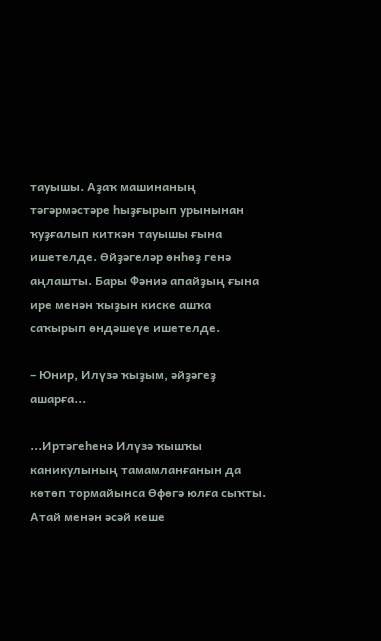тауышы. Аҙаҡ машинаның тәгәрмәстәре һыҙғырып урынынан ҡуҙғалып киткән тауышы ғына ишетелде. Өйҙәгеләр өнһөҙ генә аңлашты. Бары Фәниә апайҙың ғына ире менән ҡыҙын киске ашҡа саҡырып өндәшеүе ишетелде.

– Юнир, Илүзә ҡыҙым, әйҙәгеҙ ашарға...

...Иртәгеһенә Илүзә ҡышҡы каникулының тамамланғанын да көтөп тормайынса Өфөгә юлға сыҡты. Атай менән әсәй кеше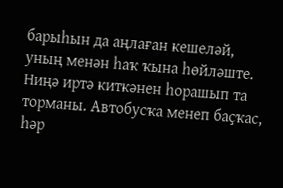барыһын да аңлаған кешеләй, уның менән һаҡ ҡына һөйләште. Ниңә иртә киткәнен һорашып та торманы. Автобусҡа менеп баҫҡас, һәр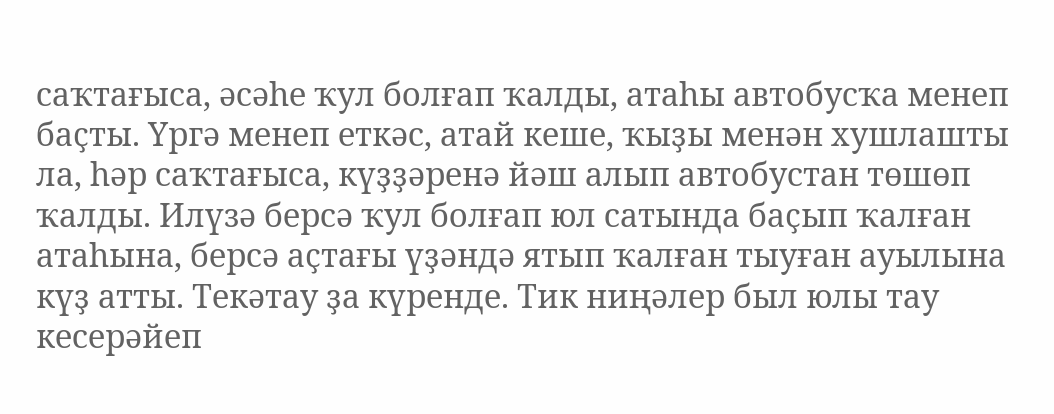саҡтағыса, әсәһе ҡул болғап ҡалды, атаһы автобусҡа менеп баҫты. Үргә менеп еткәс, атай кеше, ҡыҙы менән хушлашты ла, һәр саҡтағыса, күҙҙәренә йәш алып автобустан төшөп ҡалды. Илүзә берсә ҡул болғап юл сатында баҫып ҡалған атаһына, берсә аҫтағы үҙәндә ятып ҡалған тыуған ауылына күҙ атты. Текәтау ҙа күренде. Тик ниңәлер был юлы тау кесерәйеп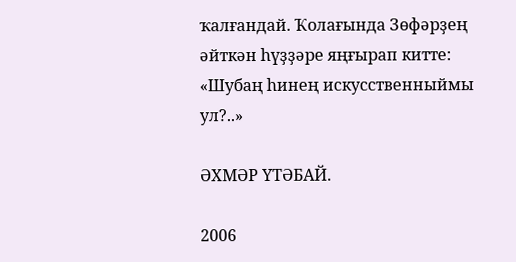ҡалғандай. Ҡолағында Зөфәрҙең әйткән һүҙҙәре яңғырап китте: «Шубаң һинең искусственныймы ул?..»

ӘХМӘР ҮТӘБАЙ.

2006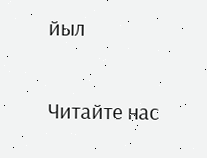йыл

Читайте нас